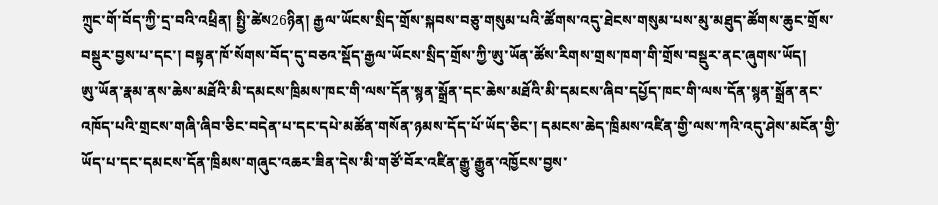ཀྲུང་གོ་བོད་ཀྱི་དྲ་བའི་འཕྲིན། སྤྱི་ཚེས26ཉིན། རྒྱལ་ཡོངས་སྲིད་གྲོས་སྐབས་བཅུ་གསུམ་པའི་ཚོགས་འདུ་ཐེངས་གསུམ་པས་མུ་མཐུད་ཚོགས་ཆུང་གྲོས་བསྡུར་བྱས་པ་དང་། བསྟན་ཁོ་སོགས་བོད་དུ་བཅའ་སྡོད་རྒྱལ་ཡོངས་སྲིད་གྲོས་ཀྱི་ཨུ་ཡོན་ཚོས་རིགས་གྲས་ཁག་གི་གྲོས་བསྡུར་ནང་ཞུགས་ཡོད།
ཨུ་ཡོན་རྣམ་ནས་ཆེས་མཐོའི་མི་དམངས་ཁྲིམས་ཁང་གི་ལས་དོན་སྙན་སྒྲོན་དང་ཆེས་མཐོའི་མི་དམངས་ཞིབ་དཔྱོད་ཁང་གི་ལས་དོན་སྙན་སྒྲོན་ནང་འཁོད་པའི་གྲངས་གཞི་ཞིབ་ཅིང་བདེན་པ་དང་དཔེ་མཚོན་གསོན་ཉམས་དོད་པོ་ཡོད་ཅིང་། དམངས་ཆེད་ཁྲིམས་འཛིན་གྱི་ལས་ཀའི་འདུ་ཤེས་མངོན་གྱི་ཡོད་པ་དང་དམངས་དོན་ཁྲིམས་གཞུང་འཆར་ཟིན་དེས་མི་གཙོ་བོར་འཛིན་རྒྱུ་རྒྱུན་འཁྱོངས་བྱས་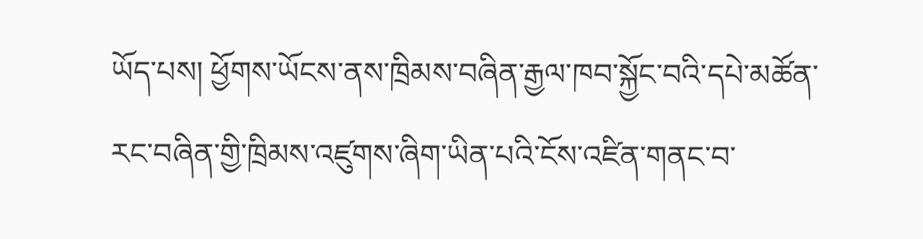ཡོད་པས། ཕྱོགས་ཡོངས་ནས་ཁྲིམས་བཞིན་རྒྱལ་ཁབ་སྐྱོང་བའི་དཔེ་མཚོན་རང་བཞིན་གྱི་ཁྲིམས་འཛུགས་ཞིག་ཡིན་པའི་ངོས་འཛིན་གནང་བ་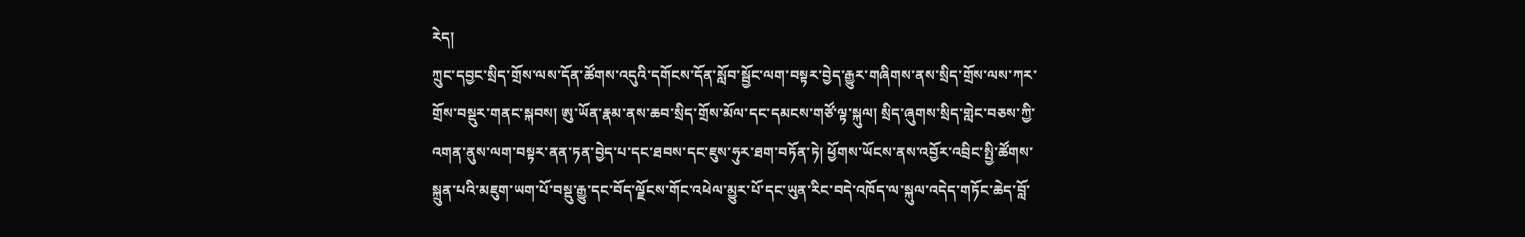རེད།
ཀྲུང་དབྱང་སྲིད་གྲོས་ལས་དོན་ཚོགས་འདུའི་དགོངས་དོན་སློབ་སྦྱོང་ལག་བསྟར་བྱེད་རྒྱུར་གཞིགས་ནས་སྲིད་གྲོས་ལས་ཀར་གྲོས་བསྡུར་གནང་སྐབས། ཨུ་ཡོན་རྣམ་ནས་ཆབ་སྲིད་གྲོས་མོལ་དང་དམངས་གཙོ་ལྟ་སྐུལ། སྲིད་ཞུགས་སྲིད་གླེང་བཅས་ཀྱི་འགན་ནུས་ལག་བསྟར་ནན་ཏན་བྱེད་པ་དང་ཐབས་དང་ཇུས་ཧུར་ཐག་བཏོན་ཏེ། ཕྱོགས་ཡོངས་ནས་འབྱོར་འབྲིང་སྤྱི་ཚོགས་སྐྲུན་པའི་མཇུག་ཡག་པོ་བསྡུ་རྒྱུ་དང་བོད་ལྗོངས་གོང་འཕེལ་མྱུར་པོ་དང་ཡུན་རིང་བདེ་འཁོད་ལ་སྐུལ་འདེད་གཏོང་ཆེད་བློ་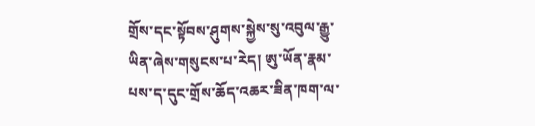གྲོས་དང་སྟོབས་ཤུགས་སྐྱེས་སུ་འབུལ་རྒྱུ་ཡིན་ཞེས་གསུངས་པ་རེད། ཨུ་ཡོན་རྣམ་པས་ད་དུང་གྲོས་ཆོད་འཆར་ཟིན་ཁག་ལ་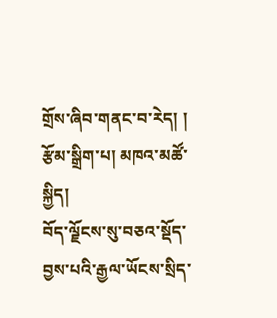གྲོས་ཞིབ་གནང་བ་རེད། །
རྩོམ་སྒྲིག་པ། མཁའ་མཚོ་སྐྱིད།
བོད་ལྗོངས་སུ་བཅའ་སྡོད་བྱས་པའི་རྒྱལ་ཡོངས་སྲིད་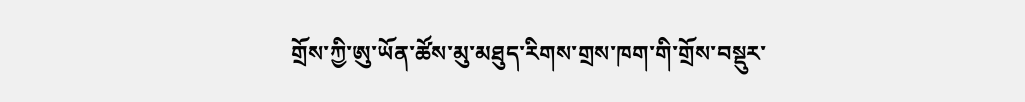གྲོས་ཀྱི་ཨུ་ཡོན་ཚོས་མུ་མཐུད་རིགས་གྲས་ཁག་གི་གྲོས་བསྡུར་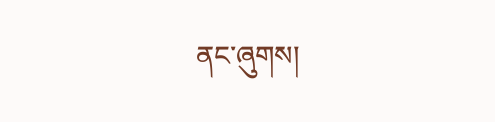ནང་ཞུགས།